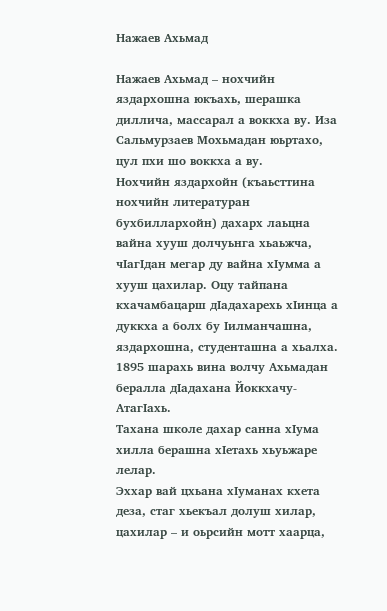Нажаев Ахьмад

Нажаев Ахьмад – нохчийн яздархошна юкъахь, шерашка диллича, массарал а воккха ву. Иза Сальмурзаев Мохьмадан юьртахо, цул пхи шо воккха а ву.
Нохчийн яздархойн (къаьсттина нохчийн литературан бухбиллархойн) дахарх лаьцна вайна хууш долчуьнга хьаьжча, чIагIдан мегар ду вайна хIумма а хууш цахилар. Оцу тайпана кхачамбацарш дIадахарехь хIинца а дуккха а болх бу Iилманчашна, яздархошна, студенташна а хьалха.
1895 шарахь вина волчу Ахьмадан бералла дIадахана Йоккхачу-АтагIахь.
Тахана школе дахар санна хIума хилла берашна хIетахь хьуьжаре лелар.
Эххар вай цхьана хIуманах кхета деза, стаг хьекъал долуш хилар, цахилар – и оьрсийн мотт хаарца,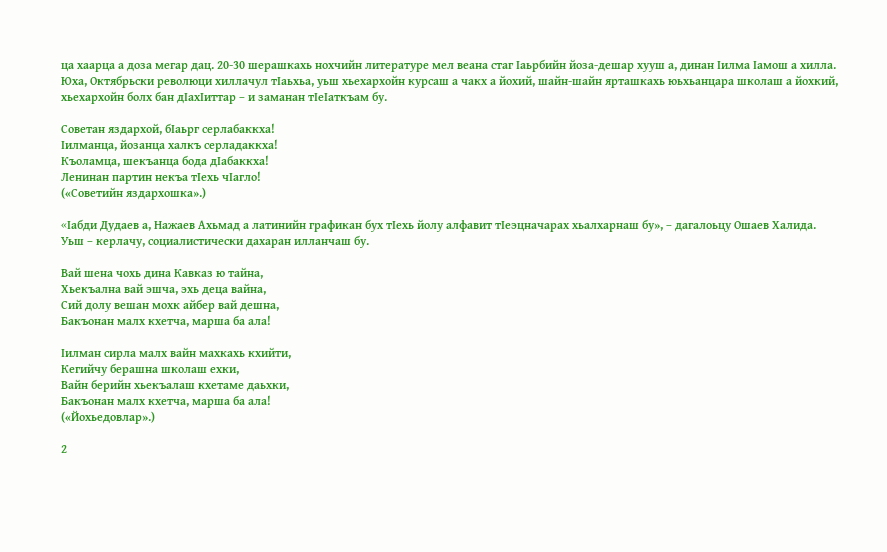ца хаарца а доза мегар дац. 20-30 шерашкахь нохчийн литературе мел веана стаг Iаьрбийн йоза-дешар хууш а, динан Iилма Iамош а хилла.
Юха, Октябрьски революци хиллачул тIаьхьа, уьш хьехархойн курсаш а чакх а йохий, шайн-шайн ярташкахь юьхьанцара школаш а йохкий, хьехархойн болх бан дIахIиттар – и заманан тIеIаткъам бу.

Советан яздархой, бIаьрг серлабаккха!
Iилманца, йозанца халкъ серладаккха!
Къоламца, шекъанца бода дIабаккха!
Ленинан партин некъа тIехь чIагло!
(«Советийн яздархошка».)

«Iабди Дудаев а, Нажаев Ахьмад а латинийн графикан бух тIехь йолу алфавит тIеэцначарах хьалхарнаш бу», – дагалоьцу Ошаев Халида.
Уьш – керлачу, социалистически дахаран илланчаш бу.

Вай шена чохь дина Кавказ ю тайна,
Хьекъална вай эшча, эхь деца вайна,
Сий долу вешан мохк айбер вай дешна,
Бакъонан малх кхетча, марша ба ала!

Iилман сирла малх вайн махкахь кхийти,
Кегийчу берашна школаш ехки,
Вайн берийн хьекъалаш кхетаме даьхки,
Бакъонан малх кхетча, марша ба ала!
(«Йохьедовлар».)

2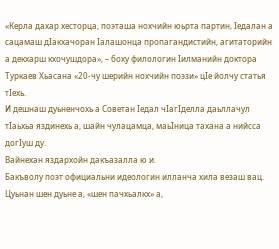«Керла дахар хесторца, поэташа нохчийн юьрта партин, Iедалан а сацамаш дIакхачоран Iалашонца пропагандистийн, агитаторийн а декхарш кхочушдора», – боху филологин Iилманийн доктора Туркаев Хьасана «20-чу шерийн нохчийн поэзи» цIе йолчу статья тIехь.
И дешнаш дуьненчохь а Советан Iедал чIагIделла даьллачул тIаьхьа яздинехь а, шайн чулацамца, маьIница тахана а нийсса догIуш ду.
Вайнехан яздархойн дакъазалла ю и.
Бакъволу поэт официальни идеологин илланча хила везаш вац.
Цуьнан шен дуьне а, «шен пачхьалкх» а,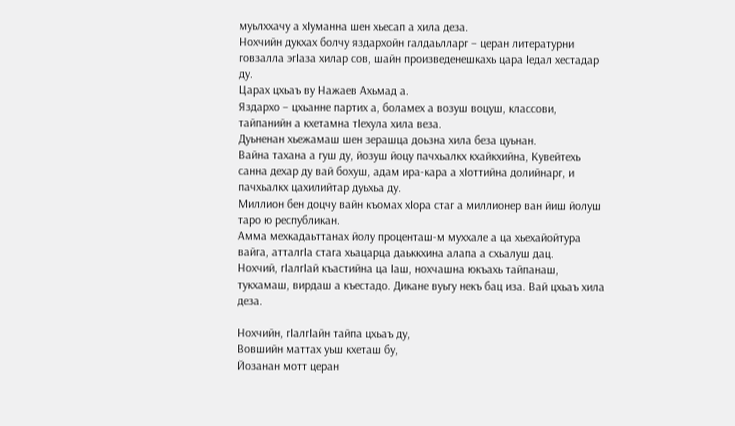муьлххачу а хIуманна шен хьесап а хила деза.
Нохчийн дукхах болчу яздархойн галдаьлларг – церан литературни говзалла эгIаза хилар сов, шайн произведенешкахь цара Iедал хестадар ду.
Царах цхьаъ ву Нажаев Ахьмад а.
Яздархо – цхьанне партих а, боламех а возуш воцуш, классови, тайпанийн а кхетамна тIехула хила веза.
Дуьненан хьежамаш шен зерашца доьзна хила беза цуьнан.
Вайна тахана а гуш ду, йозуш йоцу пачхьалкх кхайкхийна, Кувейтехь санна дехар ду вай бохуш, адам ира-кара а хIоттийна долийнарг, и пачхьалкх цахилийтар дуьхьа ду.
Миллион бен доцчу вайн къомах хIора стаг а миллионер ван йиш йолуш таро ю республикан.
Амма мехкадаьттанах йолу проценташ-м муххале а ца хьехайойтура вайга, атталгIа стага хьацарца даьккхина алапа а схьалуш дац.
Нохчий, гIалгIай къастийна ца Iаш, нохчашна юкъахь тайпанаш, тукхамаш, вирдаш а къестадо. Дикане вуьгу некъ бац иза. Вай цхьаъ хила деза.

Нохчийн, гIалгIайн тайпа цхьаъ ду,
Вовшийн маттах уьш кхеташ бу,
Йозанан мотт церан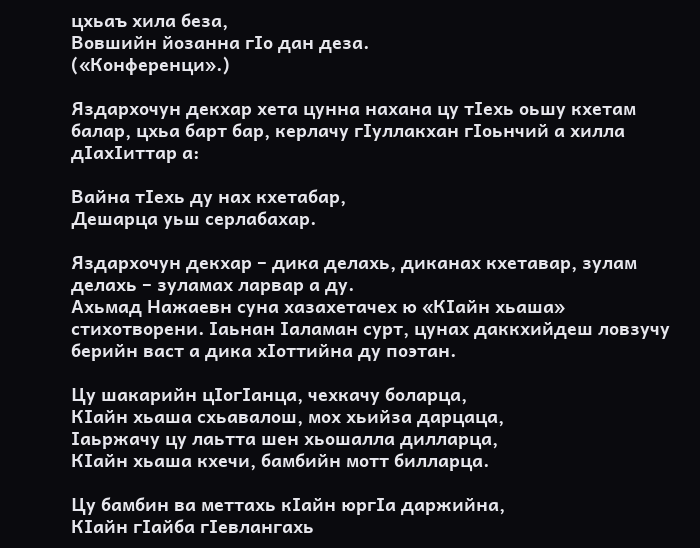цхьаъ хила беза,
Вовшийн йозанна гIо дан деза.
(«Конференци».)

Яздархочун декхар хета цунна нахана цу тIехь оьшу кхетам балар, цхьа барт бар, керлачу гIуллакхан гIоьнчий а хилла дIахIиттар а:

Вайна тIехь ду нах кхетабар,
Дешарца уьш серлабахар.

Яздархочун декхар – дика делахь, диканах кхетавар, зулам делахь – зуламах ларвар а ду.
Ахьмад Нажаевн суна хазахетачех ю «КIайн хьаша» стихотворени. Iаьнан Iаламан сурт, цунах даккхийдеш ловзучу берийн васт а дика хIоттийна ду поэтан.

Цу шакарийн цIогIанца, чехкачу боларца,
КIайн хьаша схьавалош, мох хьийза дарцаца,
Iаьржачу цу лаьтта шен хьошалла дилларца,
КIайн хьаша кхечи, бамбийн мотт билларца.

Цу бамбин ва меттахь кIайн юргIа даржийна,
КIайн гIайба гIевлангахь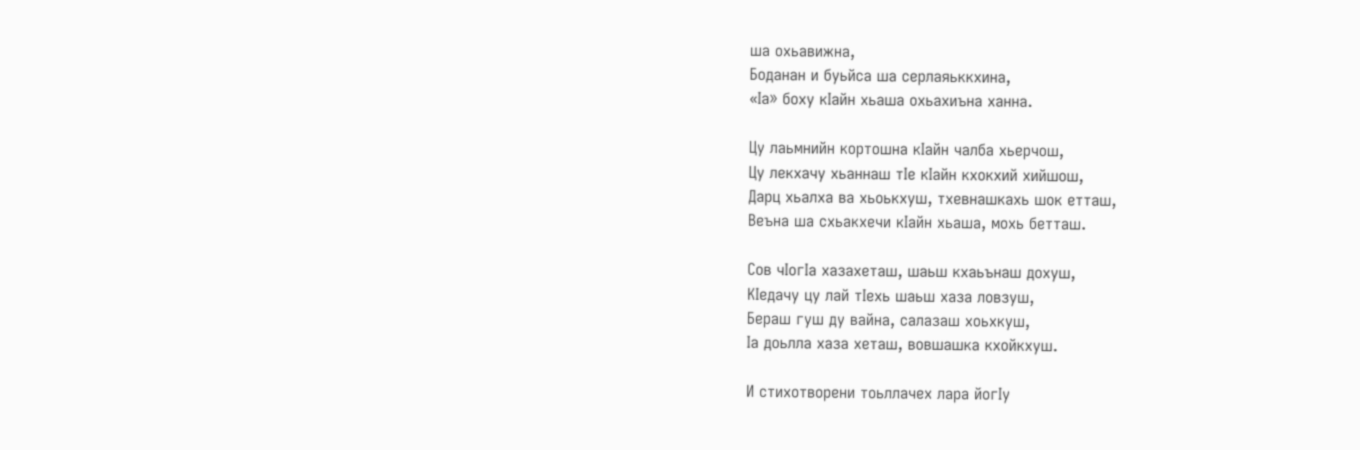ша охьавижна,
Боданан и буьйса ша серлаяьккхина,
«Iа» боху кIайн хьаша охьахиъна ханна.

Цу лаьмнийн кортошна кIайн чалба хьерчош,
Цу лекхачу хьаннаш тIе кIайн кхокхий хийшош,
Дарц хьалха ва хьоькхуш, тхевнашкахь шок етташ,
Веъна ша схьакхечи кIайн хьаша, мохь бетташ.

Сов чIогIа хазахеташ, шаьш кхаьънаш дохуш,
КIедачу цу лай тIехь шаьш хаза ловзуш,
Бераш гуш ду вайна, салазаш хоьхкуш,
Iа доьлла хаза хеташ, вовшашка кхойкхуш.

И стихотворени тоьллачех лара йогIу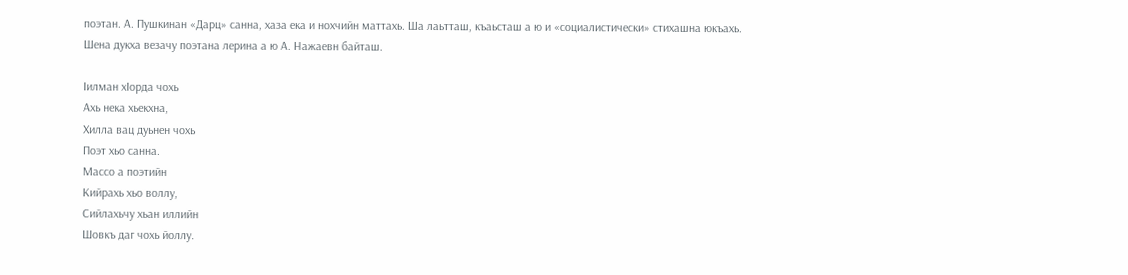поэтан. А. Пушкинан «Дарц» санна, хаза ека и нохчийн маттахь. Ша лаьтташ, къаьсташ а ю и «социалистически» стихашна юкъахь.
Шена дукха везачу поэтана лерина а ю А. Нажаевн байташ.

Iилман хIорда чохь
Ахь нека хьекхна,
Хилла вац дуьнен чохь
Поэт хьо санна.
Массо а поэтийн
Кийрахь хьо воллу,
Сийлахьчу хьан иллийн
Шовкъ даг чохь йоллу.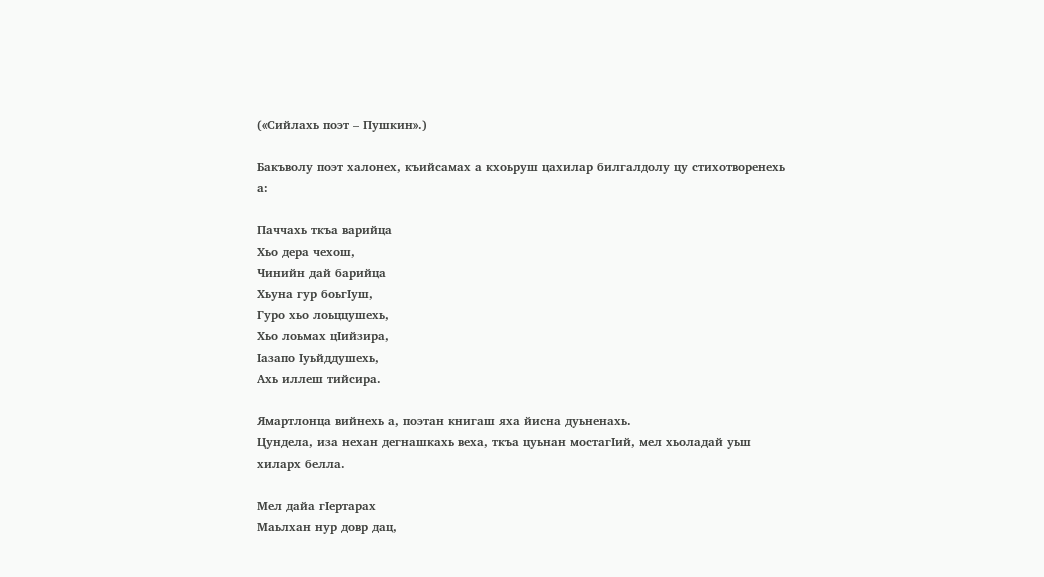(«Сийлахь поэт – Пушкин».)

Бакъволу поэт халонех, къийсамах а кхоьруш цахилар билгалдолу цу стихотворенехь а:

Паччахь ткъа варийца
Хьо дера чехош,
Чинийн дай барийца
Хьуна гур боьгIуш,
Гуро хьо лоьццушехь,
Хьо лоьмах цIийзира,
Iазапо Iуьйддушехь,
Ахь иллеш тийсира.

Ямартлонца вийнехь а, поэтан книгаш яха йисна дуьненахь.
Цундела, иза нехан дегнашкахь веха, ткъа цуьнан мостагIий, мел хьоладай уьш хиларх белла.

Мел дайа гIертарах
Маьлхан нур довр дац,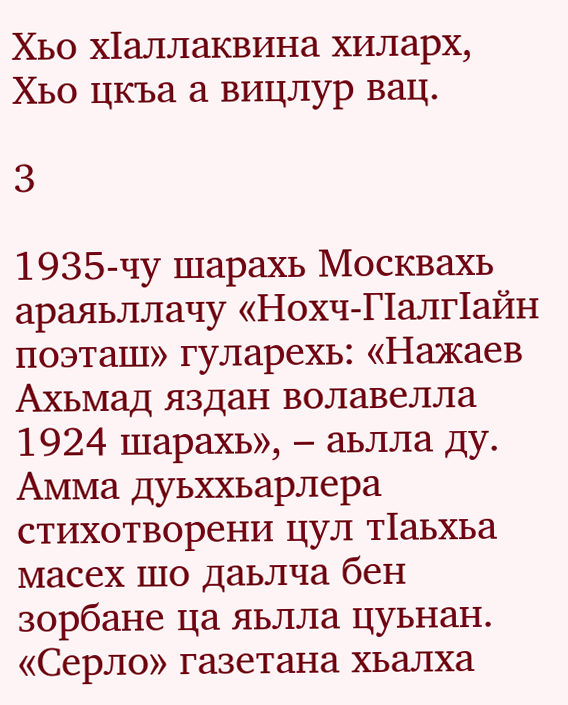Хьо хIаллаквина хиларх,
Хьо цкъа а вицлур вац.

3

1935-чу шарахь Москвахь араяьллачу «Нохч-ГIалгIайн поэташ» гуларехь: «Нажаев Ахьмад яздан волавелла 1924 шарахь», – аьлла ду.
Амма дуьххьарлера стихотворени цул тIаьхьа масех шо даьлча бен зорбане ца яьлла цуьнан.
«Серло» газетана хьалха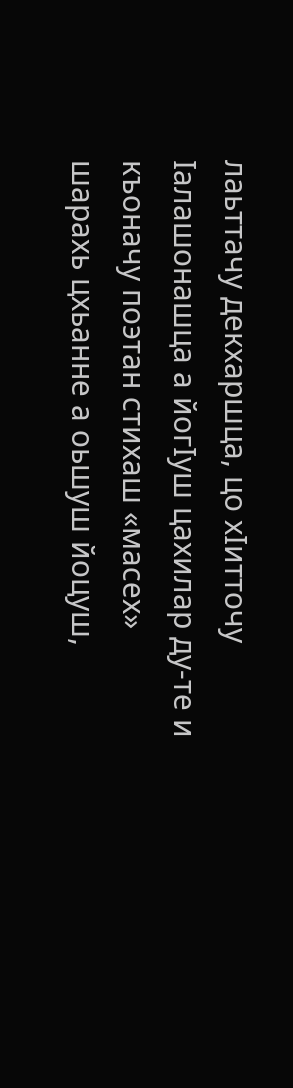лаьттачу декхаршца, цо хIитточу Iалашонашца а йогIуш цахилар ду-те и къоначу поэтан стихаш «масех» шарахь цхьанне а оьшуш йоцуш,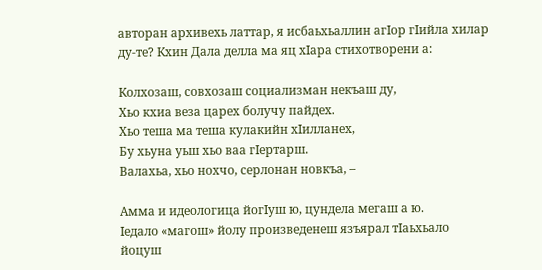авторан архивехь латтар, я исбаьхьаллин агIор гIийла хилар ду-те? Кхин Дала делла ма яц хIара стихотворени а:

Колхозаш, совхозаш социализман некъаш ду,
Хьо кхиа веза царех болучу пайдех.
Хьо теша ма теша кулакийн хIилланех,
Бу хьуна уьш хьо ваа гIертарш.
Валахьа, хьо нохчо, серлонан новкъа, –

Амма и идеологица йогIуш ю, цундела мегаш а ю.
Iедало «магош» йолу произведенеш язъярал тIаьхьало йоцуш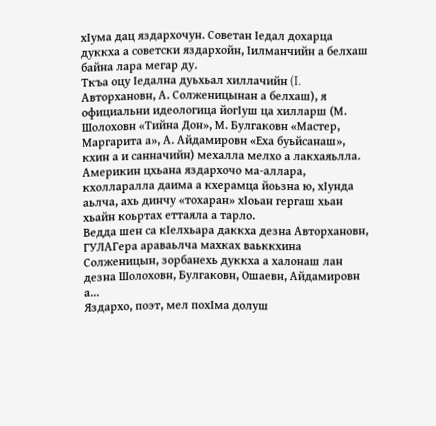хIума дац яздархочун. Советан Iедал дохарца дуккха а советски яздархойн, Iилманчийн а белхаш байна лара мегар ду.
Ткъа оцу Iедална дуьхьал хиллачийн (I. Авторхановн, А. Солженицынан а белхаш), я официальни идеологица йогIуш ца хилларш (М. Шолоховн «Тийна Дон», М. Булгаковн «Мастер, Маргарита а», А. Айдамировн «Еха буьйсанаш», кхин а и санначийн) мехалла мелхо а лакхаяьлла.
Америкин цхьана яздархочо ма-аллара, кхолларалла даима а кхерамца йоьзна ю, хIунда аьлча, ахь динчу «тохаран» хIоьан гергаш хьан хьайн коьртах еттаяла а тарло.
Ведда шен са кIелхьара даккха дезна Авторхановн, ГУЛАГера араваьлча махках ваьккхина Солженицын, зорбанехь дуккха а халонаш лан дезна Шолоховн, Булгаковн, Ошаевн, Айдамировн а...
Яздархо, поэт, мел похIма долуш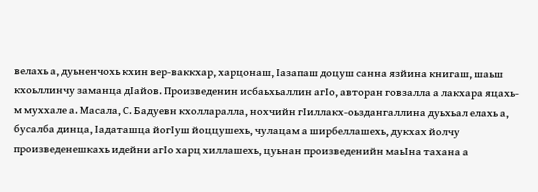велахь а, дуьненчохь кхин вер-ваккхар, харцонаш, Iазапаш доцуш санна язйина книгаш, шаьш кхоьллинчу заманца дIайов. Произведенин исбаьхьаллин агIо, авторан говзалла а лакхара яцахь-м муххале а. Масала, С. Бадуевн кхолларалла, нохчийн гIиллакх-оьздангаллина дуьхьал елахь а, бусалба динца, Iадаташца йогIуш йоццушехь, чулацам а ширбеллашехь, дукхах йолчу произведенешкахь идейни агIо харц хиллашехь, цуьнан произведенийн маьIна тахана а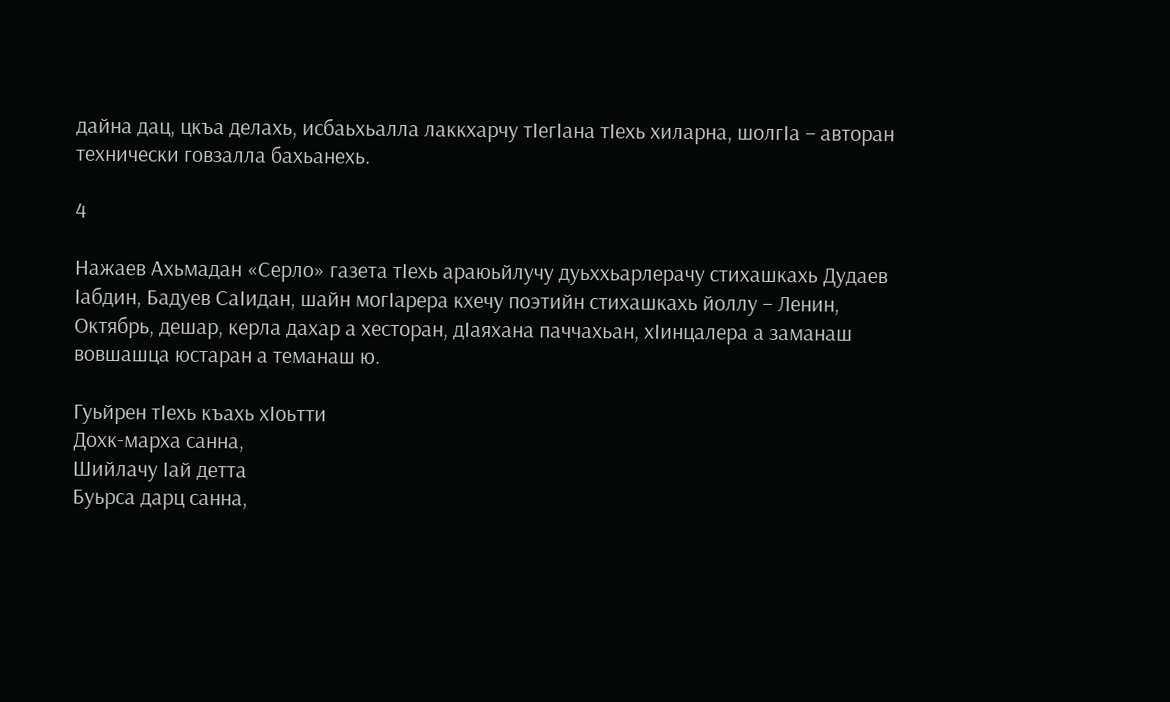дайна дац, цкъа делахь, исбаьхьалла лаккхарчу тIегIана тIехь хиларна, шолгIа – авторан технически говзалла бахьанехь.

4

Нажаев Ахьмадан «Серло» газета тIехь араюьйлучу дуьххьарлерачу стихашкахь Дудаев Iабдин, Бадуев СаIидан, шайн могIарера кхечу поэтийн стихашкахь йоллу – Ленин, Октябрь, дешар, керла дахар а хесторан, дIаяхана паччахьан, хIинцалера а заманаш вовшашца юстаран а теманаш ю.

Гуьйрен тIехь къахь хIоьтти
Дохк-марха санна,
Шийлачу Iай детта
Буьрса дарц санна,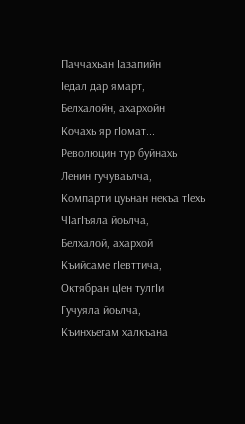Паччахьан Iазапийн
Iедал дар ямарт,
Белхалойн, ахархойн
Кочахь яр гIомат...
Революцин тур буйнахь
Ленин гучуваьлча,
Компарти цуьнан некъа тIехь
ЧIагIъяла йоьлча,
Белхалой, ахархой
Къийсаме гIевттича,
Октябран цIен тулгIи
Гучуяла йоьлча,
Къинхьегам халкъана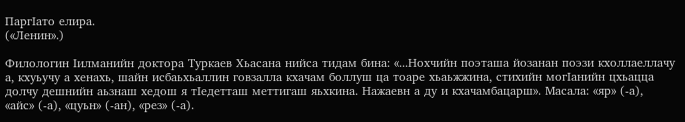ПаргIато елира.
(«Ленин».)

Филологин Iилманийн доктора Туркаев Хьасана нийса тидам бина: «...Нохчийн поэташа йозанан поэзи кхоллаеллачу а, кхуьучу а хенахь, шайн исбаьхьаллин говзалла кхачам боллуш ца тоаре хьаьжжина, стихийн могIанийн цхьацца долчу дешнийн аьзнаш хедош я тIедетташ меттигаш яьхкина. Нажаевн а ду и кхачамбацарш». Масала: «яр» (-а), «айс» (-а), «цуьн» (-ан), «рез» (-а).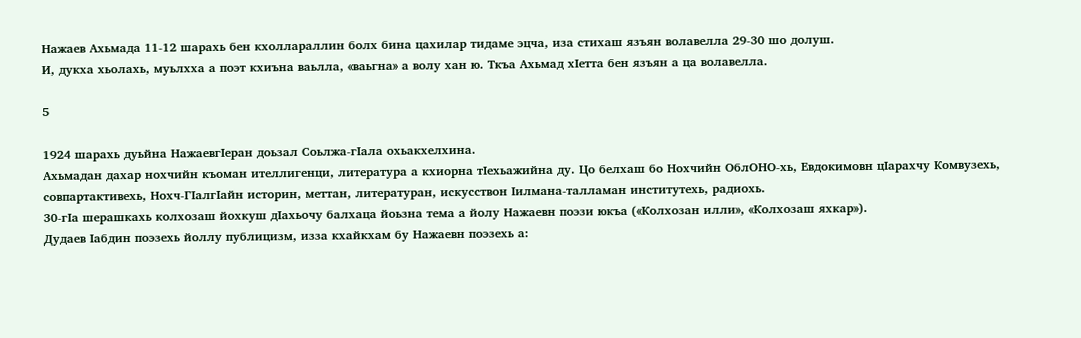Нажаев Ахьмада 11-12 шарахь бен кхоллараллин болх бина цахилар тидаме эцча, иза стихаш язъян волавелла 29-30 шо долуш.
И, дукха хьолахь, муьлхха а поэт кхиъна ваьлла, «ваьгна» а волу хан ю. Ткъа Ахьмад хIетта бен язъян а ца волавелла.

5

1924 шарахь дуьйна НажаевгIеран доьзал Соьлжа-гIала охьакхелхина.
Ахьмадан дахар нохчийн къоман ителлигенци, литература а кхиорна тIехьажийна ду. Цо белхаш бо Нохчийн ОблОНО-хь, Евдокимовн цIарахчу Комвузехь, совпартактивехь, Нохч-ГIалгIайн историн, меттан, литературан, искусствон Iилмана-талламан институтехь, радиохь.
30-гIа шерашкахь колхозаш йохкуш дIахьочу балхаца йоьзна тема а йолу Нажаевн поэзи юкъа («Колхозан илли», «Колхозаш яхкар»).
Дудаев Iабдин поэзехь йоллу публицизм, изза кхайкхам бу Нажаевн поэзехь а: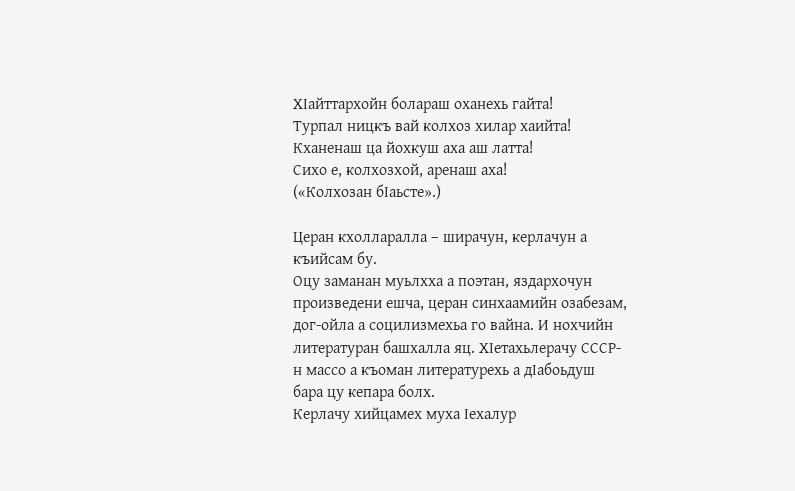ХIайттархойн болараш оханехь гайта!
Турпал ницкъ вай колхоз хилар хаийта!
Кханенаш ца йохкуш аха аш латта!
Сихо е, колхозхой, аренаш аха!
(«Колхозан бIаьсте».)

Церан кхолларалла – ширачун, керлачун а къийсам бу.
Оцу заманан муьлхха а поэтан, яздархочун произведени ешча, церан синхаамийн озабезам, дог-ойла а социлизмехьа го вайна. И нохчийн литературан башхалла яц. ХIетахьлерачу СССР-н массо а къоман литературехь а дIабоьдуш бара цу кепара болх.
Керлачу хийцамех муха Iехалур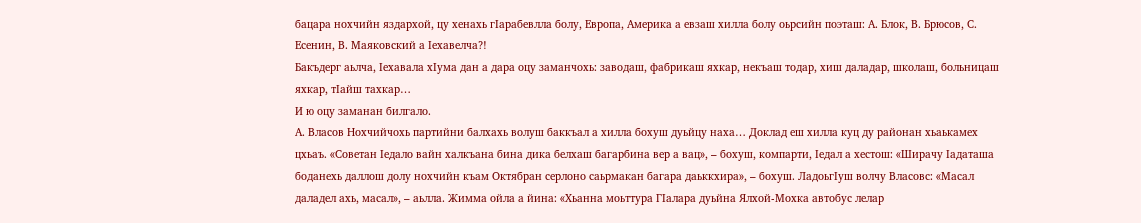бацара нохчийн яздархой, цу хенахь гIарабевлла болу, Европа, Америка а евзаш хилла болу оьрсийн поэташ: А. Блок, В. Брюсов, С. Есенин, В. Маяковский а Iехавелча?!
Бакъдерг аьлча, Iехавала хIума дан а дара оцу заманчохь: заводаш, фабрикаш яхкар, некъаш тодар, хиш даладар, школаш, больницаш яхкар, тIайш тахкар…
И ю оцу заманан билгало.
А. Власов Нохчийчохь партийни балхахь волуш баккъал а хилла бохуш дуьйцу наха… Доклад еш хилла куц ду районан хьаькамех цхьаъ. «Советан Iедало вайн халкъана бина дика белхаш багарбина вер а вац», – бохуш, компарти, Iедал а хестош: «Ширачу Iадаташа боданехь даллош долу нохчийн къам Октябран серлоно саьрмакан багара даьккхира», – бохуш. ЛадоьгIуш волчу Власовс: «Масал даладел ахь, масал», – аьлла. Жимма ойла а йина: «Хьанна моьттура ГIалара дуьйна Ялхой-Мохка автобус лелар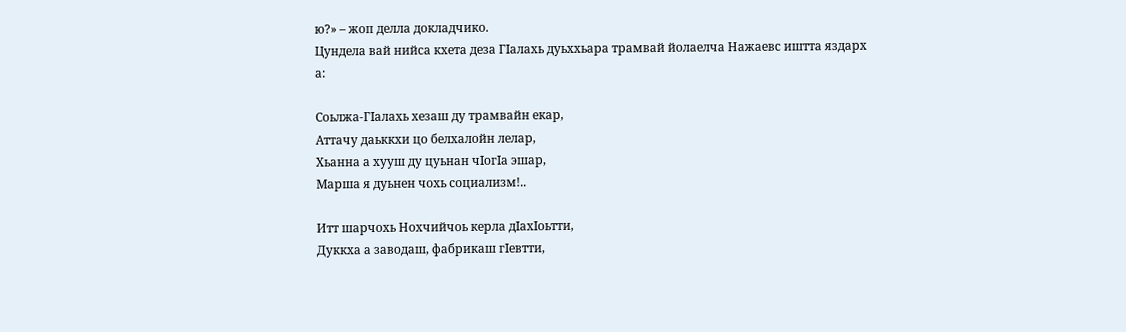ю?» – жоп делла докладчико.
Цундела вай нийса кхета деза ГIалахь дуьххьара трамвай йолаелча Нажаевс иштта яздарх а:

Соьлжа-ГIалахь хезаш ду трамвайн екар,
Аттачу даьккхи цо белхалойн лелар,
Хьанна а хууш ду цуьнан чIогIа эшар,
Марша я дуьнен чохь социализм!..

Итт шарчохь Нохчийчоь керла дIахIоьтти,
Дуккха а заводаш, фабрикаш гIевтти,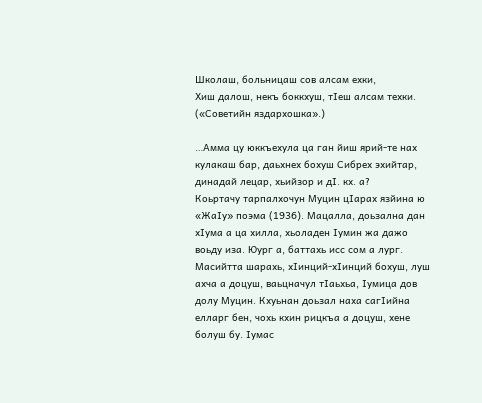Школаш, больницаш сов алсам ехки,
Хиш далош, некъ боккхуш, тIеш алсам техки.
(«Советийн яздархошка».)

…Амма цу юккъехула ца ган йиш ярий-те нах кулакаш бар, даьхнех бохуш Сибрех эхийтар, динадай лецар, хьийзор и дI. кх. а?
Коьртачу тарпалхочун Муцин цIарах язйина ю «ЖаIу» поэма (1936). Мацалла, доьзална дан хIума а ца хилла, хьоладен Iумин жа дажо воьду иза. Юург а, баттахь исс сом а лург. Масийтта шарахь, хIинций-хIинций бохуш, луш ахча а доцуш, ваьцначул тIаьхьа, Iумица дов долу Муцин. Кхуьнан доьзал наха сагIийна елларг бен, чохь кхин рицкъа а доцуш, хене болуш бу. Iумас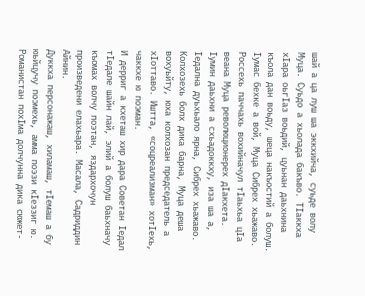шай а ца луш ша эккхийча, суьде волу Муца. Суьдо а хьолада бакъво. ТIаккха хIара оьгIаз воьдий, цуьнан даьхнина къола дан воьду, шеца накъостий а болуш. Iумас бехке а вой, Муца Сибрех хьажаво. Россехь паччахь вохийначул тIаьхьа цIа веана Муца революционерех дIакхета. Iумин даьхни а схьадоккху, иза ша а, Iедална дуьхьало ярна, Сибрех хьажаво. Колхозехь болх дика барна, Муца деша вохуьйту, юха колхозан председатель а хIоттаво. Иштта, «соцреализман» хотIехь, чаккхе ю поэман.
И дерриг а кхеташ хир дара Советан Iедал тIедале шайн лай, элий а болуш баьхначу къомах волчу поэтан, яздархочун произведени елахьара. Масала, Садриддин Айнин.
Дуккха персонажаш, хиламаш, тIемаш а бу юьйцучу поэмехь, амма поэзи кIеззиг ю.
Романистан похIма долчунна дика сюжет-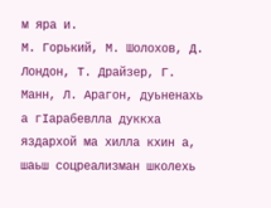м яра и.
М. Горький, М. Шолохов, Д. Лондон, Т. Драйзер, Г. Манн, Л. Арагон, дуьненахь а гIарабевлла дуккха яздархой ма хилла кхин а, шаьш соцреализман школехь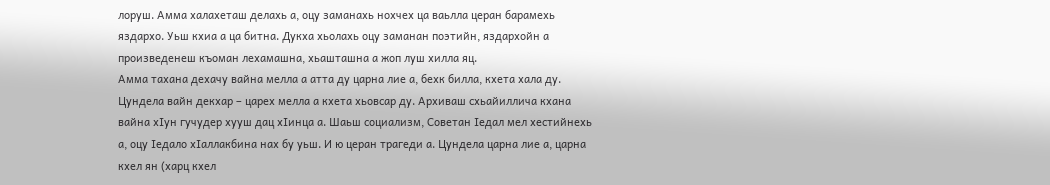лоруш. Амма халахеташ делахь а, оцу заманахь нохчех ца ваьлла церан барамехь яздархо. Уьш кхиа а ца битна. Дукха хьолахь оцу заманан поэтийн, яздархойн а произведенеш къоман лехамашна, хьашташна а жоп луш хилла яц.
Амма тахана дехачу вайна мелла а атта ду царна лие а, бехк билла, кхета хала ду.
Цундела вайн декхар – царех мелла а кхета хьовсар ду. Архиваш схьайиллича кхана вайна хIун гучудер хууш дац хIинца а. Шаьш социализм, Советан Iедал мел хестийнехь а, оцу Iедало хIаллакбина нах бу уьш. И ю церан трагеди а. Цундела царна лие а, царна кхел ян (харц кхел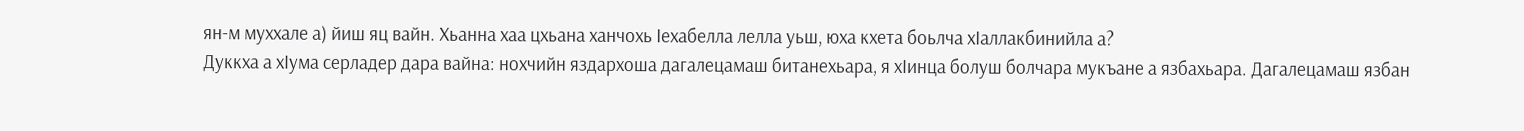ян-м муххале а) йиш яц вайн. Хьанна хаа цхьана ханчохь Iехабелла лелла уьш, юха кхета боьлча хIаллакбинийла а?
Дуккха а хIума серладер дара вайна: нохчийн яздархоша дагалецамаш битанехьара, я хIинца болуш болчара мукъане а язбахьара. Дагалецамаш язбан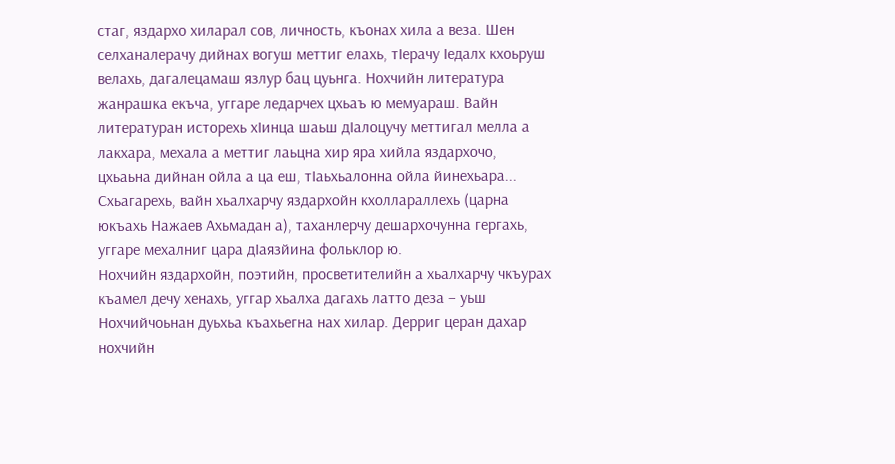стаг, яздархо хиларал сов, личность, къонах хила а веза. Шен селханалерачу дийнах вогуш меттиг елахь, тIерачу Iедалх кхоьруш велахь, дагалецамаш язлур бац цуьнга. Нохчийн литература жанрашка екъча, уггаре ледарчех цхьаъ ю мемуараш. Вайн литературан исторехь хIинца шаьш дIалоцучу меттигал мелла а лакхара, мехала а меттиг лаьцна хир яра хийла яздархочо, цхьаьна дийнан ойла а ца еш, тIаьхьалонна ойла йинехьара... Схьагарехь, вайн хьалхарчу яздархойн кхоллараллехь (царна юкъахь Нажаев Ахьмадан а), таханлерчу дешархочунна гергахь, уггаре мехалниг цара дIаязйина фольклор ю.
Нохчийн яздархойн, поэтийн, просветителийн а хьалхарчу чкъурах къамел дечу хенахь, уггар хьалха дагахь латто деза – уьш Нохчийчоьнан дуьхьа къахьегна нах хилар. Дерриг церан дахар нохчийн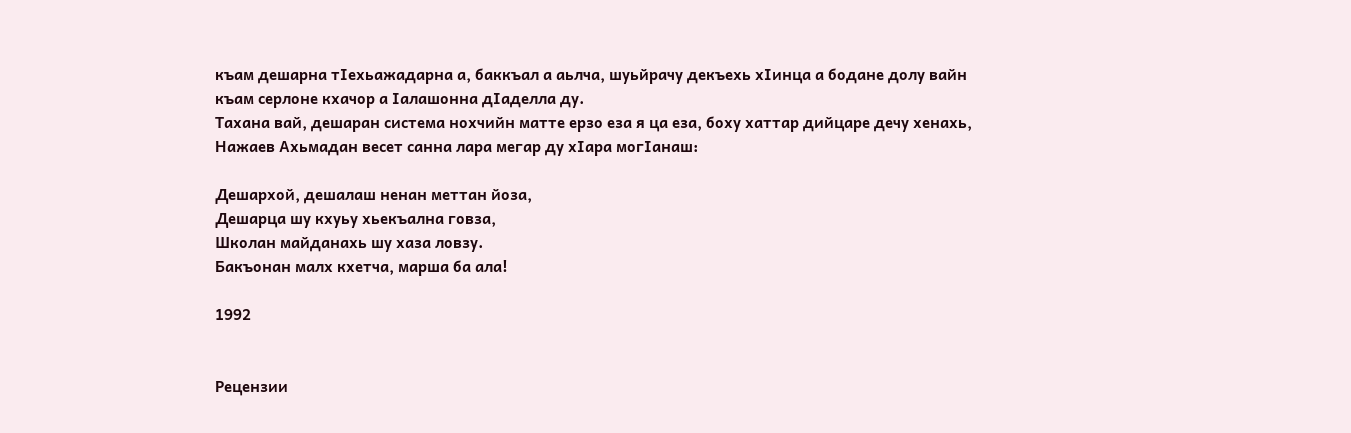къам дешарна тIехьажадарна а, баккъал а аьлча, шуьйрачу декъехь хIинца а бодане долу вайн къам серлоне кхачор а Iалашонна дIаделла ду.
Тахана вай, дешаран система нохчийн матте ерзо еза я ца еза, боху хаттар дийцаре дечу хенахь, Нажаев Ахьмадан весет санна лара мегар ду хIара могIанаш:

Дешархой, дешалаш ненан меттан йоза,
Дешарца шу кхуьу хьекъална говза,
Школан майданахь шу хаза ловзу.
Бакъонан малх кхетча, марша ба ала!

1992


Рецензии